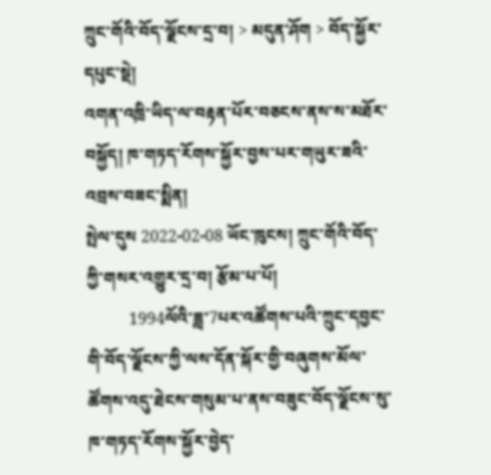ཀྲུང་གོའི་བོད་ལྗོངས་དྲ་བ། > མདུན་ཤོག > བོད་སྐྱོར་དཔུང་སྡེ།
འགན་འཁྲི་ཡིད་ལ་བརྟན་པོར་བཅངས་ནས་ས་མཐོར་བསྐྱོད། ཁ་གཏད་རོགས་སྐྱོར་བྱས་པར་གཡུར་ཟའི་འབྲས་བཟང་སྨིན།
སྤེལ་དུས 2022-02-08 ཡོང་ཁུངས། ཀྲུང་གོའི་བོད་ཀྱི་གསར་འགྱུར་དྲ་བ། རྩོམ་པ་པོ།
          1994ལོའི་ཟླ་7པར་འཚོགས་པའི་ཀྲུང་དབྱང་གི་བོད་ལྗོངས་ཀྱི་ལས་དོན་སྐོར་གྱི་བཞུགས་མོལ་ཚོགས་འདུ་ཐེངས་གསུམ་པ་ནས་བཟུང་བོད་ལྗོངས་སུ་ཁ་གཏད་རོགས་སྐྱོར་བྱེད་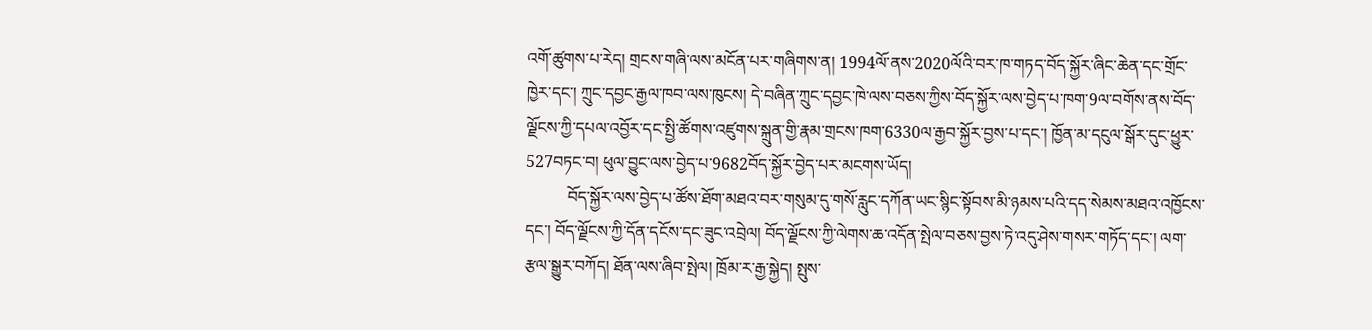འགོ་ཚུགས་པ་རེད། གྲངས་གཞི་ལས་མངོན་པར་གཞིགས་ན། 1994ལོ་ནས་2020ལོའི་བར་ཁ་གཏད་བོད་སྐྱོར་ཞིང་ཆེན་དང་གྲོང་ཁྱེར་དང་། ཀྲུང་དབྱང་རྒྱལ་ཁབ་ལས་ཁུངས། དེ་བཞིན་ཀྲུང་དབྱང་ཁེ་ལས་བཅས་ཀྱིས་བོད་སྐྱོར་ལས་བྱེད་པ་ཁག་9ལ་བགོས་ནས་བོད་ལྗོངས་ཀྱི་དཔལ་འབྱོར་དང་སྤྱི་ཚོགས་འཛུགས་སྐྲུན་གྱི་རྣམ་གྲངས་ཁག་6330ལ་རྒྱབ་སྐྱོར་བྱས་པ་དང་། ཁྱོན་མ་དངུལ་སྒོར་དུང་ཕྱུར་527བཏང་བ། ཕུལ་བྱུང་ལས་བྱེད་པ་9682བོད་སྐྱོར་བྱེད་པར་མངགས་ཡོད།
          བོད་སྐྱོར་ལས་བྱེད་པ་ཚོས་ཐོག་མཐའ་བར་གསུམ་དུ་གསོ་རླུང་དཀོན་ཡང་སྙིང་སྟོབས་མི་ཉམས་པའི་དད་སེམས་མཐའ་འཁྱོངས་དང་། བོད་ལྗོངས་ཀྱི་དོན་དངོས་དང་ཟུང་འབྲེལ། བོད་ལྗོངས་ཀྱི་ལེགས་ཆ་འདོན་སྤེལ་བཅས་བྱས་ཏེ་འདུ་ཤེས་གསར་གཏོད་དང་། ལག་རྩལ་སྒྱུར་བཀོད། ཐོན་ལས་ཞིབ་སྤེལ། ཁྲོམ་ར་རྒྱ་སྐྱེད། སྤུས་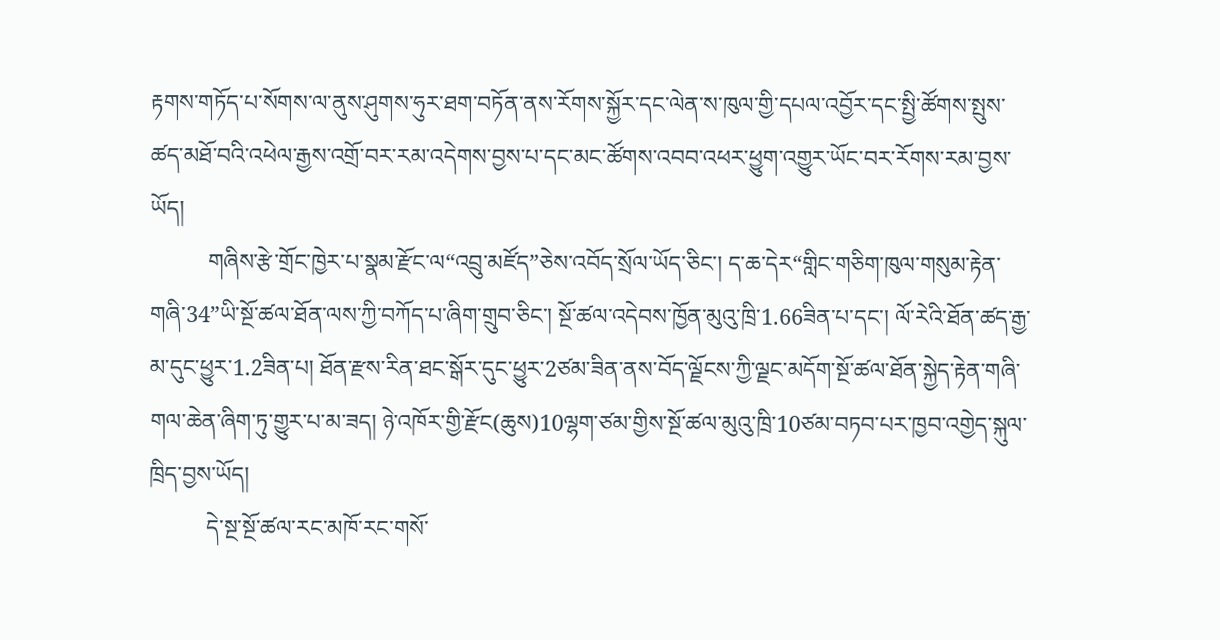རྟགས་གཏོད་པ་སོགས་ལ་ནུས་ཤུགས་ཧུར་ཐག་བཏོན་ནས་རོགས་སྐྱོར་དང་ལེན་ས་ཁུལ་གྱི་དཔལ་འབྱོར་དང་སྤྱི་ཚོགས་སྤུས་ཚད་མཐོ་བའི་འཕེལ་རྒྱས་འགྲོ་བར་རམ་འདེགས་བྱས་པ་དང་མང་ཚོགས་འབབ་འཕར་ཕྱུག་འགྱུར་ཡོང་བར་རོགས་རམ་བྱས་ཡོད།
          གཞིས་རྩེ་གྲོང་ཁྱེར་པ་སྣམ་རྫོང་ལ“འབྲུ་མཛོད”ཅེས་འབོད་སྲོལ་ཡོད་ཅིང་། ད་ཆ་དེར“གླིང་གཅིག་ཁུལ་གསུམ་རྟེན་གཞི་34”ཡི་སྔོ་ཚལ་ཐོན་ལས་ཀྱི་བཀོད་པ་ཞིག་གྲུབ་ཅིང་། སྔོ་ཚལ་འདེབས་ཁྱོན་མུའུ་ཁྲི་1.66ཟིན་པ་དང་། ལོ་རེའི་ཐོན་ཚད་རྒྱ་མ་དུང་ཕྱུར་1.2ཟིན་པ། ཐོན་རྫས་རིན་ཐང་སྒོར་དུང་ཕྱུར་2ཙམ་ཟིན་ནས་བོད་ལྗོངས་ཀྱི་ལྗང་མདོག་སྔོ་ཚལ་ཐོན་སྐྱེད་རྟེན་གཞི་གལ་ཆེན་ཞིག་ཏུ་གྱུར་པ་མ་ཟད། ཉེ་འཁོར་གྱི་རྫོང(ཆུས)10ལྷག་ཙམ་གྱིས་སྔོ་ཚལ་མུའུ་ཁྲི་10ཙམ་བཏབ་པར་ཁྱབ་འགྱེད་སྐུལ་ཁྲིད་བྱས་ཡོད།
          དེ་སྔ་སྔོ་ཚལ་རང་མཁོ་རང་གསོ་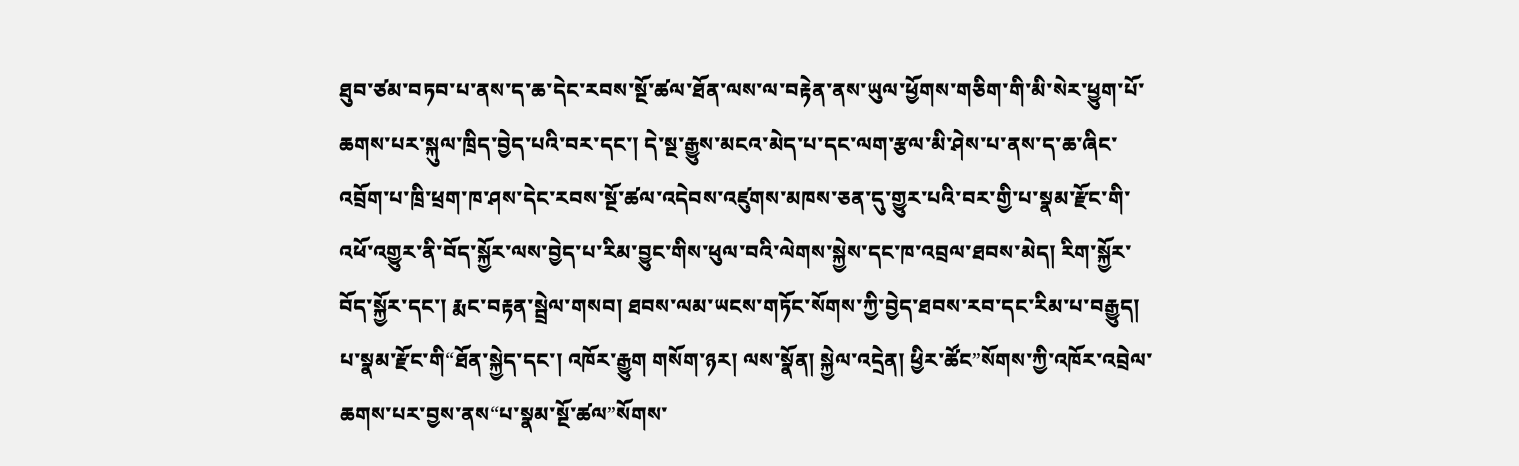ཐུབ་ཙམ་བཏབ་པ་ནས་ད་ཆ་དེང་རབས་སྔོ་ཚལ་ཐོན་ལས་ལ་བརྟེན་ནས་ཡུལ་ཕྱོགས་གཅིག་གི་མི་སེར་ཕྱུག་པོ་ཆགས་པར་སྐུལ་ཁྲིད་བྱེད་པའི་བར་དང་། དེ་སྔ་རྒྱུས་མངའ་མེད་པ་དང་ལག་རྩལ་མི་ཤེས་པ་ནས་ད་ཆ་ཞིང་འབྲོག་པ་ཁྲི་ཕྲག་ཁ་ཤས་དེང་རབས་སྔོ་ཚལ་འདེབས་འཛུགས་མཁས་ཅན་དུ་གྱུར་པའི་བར་གྱི་པ་སྣམ་རྫོང་གི་འཕོ་འགྱུར་ནི་བོད་སྐྱོར་ལས་བྱེད་པ་རིམ་བྱུང་གིས་ཕུལ་བའི་ལེགས་སྐྱེས་དང་ཁ་འབྲལ་ཐབས་མེད། རིག་སྐྱོར་བོད་སྐྱོར་དང་། རྨང་བརྟན་སྦྲེལ་གསབ། ཐབས་ལམ་ཡངས་གཏོང་སོགས་ཀྱི་བྱེད་ཐབས་རབ་དང་རིམ་པ་བརྒྱུད། པ་སྣམ་རྫོང་གི“ཐོན་སྐྱེད་དང་། འཁོར་རྒྱུག གསོག་ཉར། ལས་སྣོན། སྐྱེལ་འདྲེན། ཕྱིར་ཚོང”སོགས་ཀྱི་འཁོར་འབྲེལ་ཆགས་པར་བྱས་ནས“པ་སྣམ་སྔོ་ཚལ”སོགས་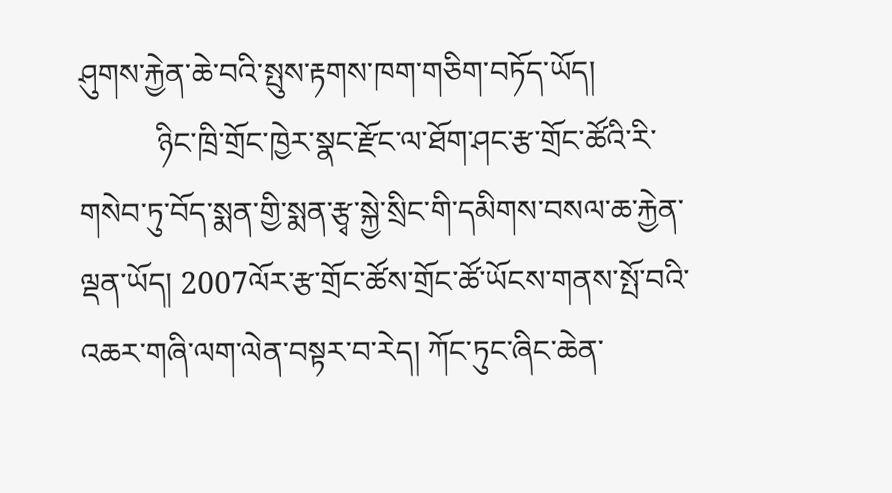ཤུགས་རྐྱེན་ཆེ་བའི་སྤུས་རྟགས་ཁག་གཅིག་བཏོད་ཡོད།
          ཉིང་ཁྲི་གྲོང་ཁྱེར་སྣང་རྫོང་ལ་ཐོག་ཤང་རྩ་གྲོང་ཚོའི་རི་གསེབ་ཏུ་བོད་སྨན་གྱི་སྨན་རྩྭ་སྐྱེ་སྲིང་གི་དམིགས་བསལ་ཆ་རྐྱེན་ལྡན་ཡོད། 2007ལོར་རྩ་གྲོང་ཚོས་གྲོང་ཚོ་ཡོངས་གནས་སྤོ་བའི་འཆར་གཞི་ལག་ལེན་བསྟར་བ་རེད། ཀོང་ཏུང་ཞིང་ཆེན་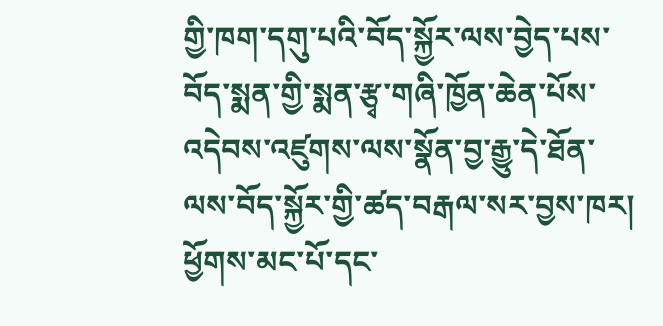གྱི་ཁག་དགུ་པའི་བོད་སྐྱོར་ལས་བྱེད་པས་བོད་སྨན་གྱི་སྨན་རྩྭ་གཞི་ཁྱོན་ཆེན་པོས་འདེབས་འཛུགས་ལས་སྣོན་བྱ་རྒྱུ་དེ་ཐོན་ལས་བོད་སྐྱོར་གྱི་ཚད་བརྒལ་སར་བྱས་ཁར། ཕྱོགས་མང་པོ་དང་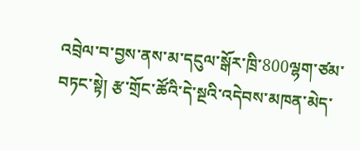འབྲེལ་བ་བྱས་ནས་མ་དངུལ་སྒོར་ཁྲི་800ལྷག་ཙམ་བཏང་སྟེ། རྩ་གྲོང་ཚོའི་དེ་སྔའི་འདེབས་མཁན་མེད་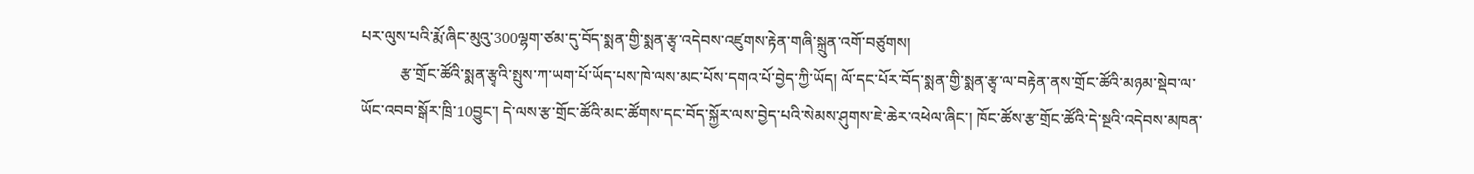པར་ལུས་པའི་རྨོ་ཞིང་མུའུ་300ལྷག་ཙམ་དུ་བོད་སྨན་གྱི་སྨན་རྩྭ་འདེབས་འཛུགས་རྟེན་གཞི་སྐྲུན་འགོ་བཙུགས།
          རྩ་གྲོང་ཚོའི་སྨན་རྩྭའི་སྤུས་ཀ་ཡག་པོ་ཡོད་པས་ཁེ་ལས་མང་པོས་དགའ་པོ་བྱེད་ཀྱི་ཡོད། ལོ་དང་པོར་བོད་སྨན་གྱི་སྨན་རྩྭ་ལ་བརྟེན་ནས་གྲོང་ཚོའི་མཉམ་སྡེབ་ལ་ཡོང་འབབ་སྒོར་ཁྲི་10བྱུང་། དེ་ལས་རྩ་གྲོང་ཚོའི་མང་ཚོགས་དང་བོད་སྐྱོར་ལས་བྱེད་པའི་སེམས་ཤུགས་ཇེ་ཆེར་འཕེལ་ཞིང་། ཁོང་ཚོས་རྩ་གྲོང་ཚོའི་དེ་སྔའི་འདེབས་མཁན་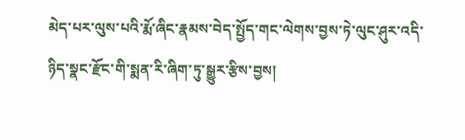མེད་པར་ལུས་པའི་རྨོ་ཞིང་རྣམས་བེད་སྤྱོད་གང་ལེགས་བྱས་ཏེ་ལུང་ཤུར་འདི་ཉིད་སྣང་རྫོང་གི་སྨན་རི་ཞིག་ཏུ་སྒྱུར་རྩིས་བྱས།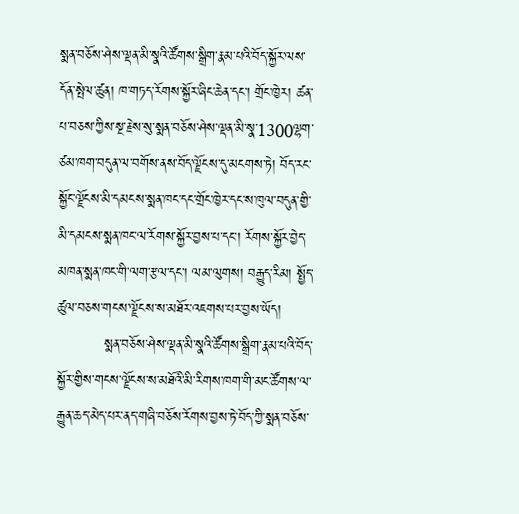སྨན་བཅོས་ཤེས་ལྡན་མི་སྣའི་ཚོགས་སྒྲིག་རྣམ་པའི་བོད་སྐྱོར་ལས་དོན་སྤེལ་ཚུན། ཁ་གཏད་རོགས་སྐྱོར་ཞིང་ཆེན་དང་། གྲོང་ཁྱེར། ཚན་པ་བཅས་ཀྱིས་སྔ་རྗེས་སུ་སྨན་བཅོས་ཤེས་ལྡན་མི་སྣ་1300ལྷག་ཙམ་ཁག་བདུན་ལ་བགོས་ནས་བོད་ལྗོངས་དུ་མངགས་ཏེ། བོད་རང་སྐྱོང་ལྗོངས་མི་དམངས་སྨན་ཁང་དང་གྲོང་ཁྱེར་དང་ས་ཁུལ་བདུན་གྱི་མི་དམངས་སྨན་ཁང་ལ་རོགས་སྐྱོར་བྱས་པ་དང་། རོགས་སྐྱོར་བྱེད་མཁན་སྨན་ཁང་གི་ལག་རྩལ་དང་། ལམ་ལུགས། བརྒྱུད་རིམ། སྤྱོད་ཚུལ་བཅས་གངས་ལྗོངས་ས་མཐོར་འཇགས་པར་བྱས་ཡོད།
          སྨན་བཅོས་ཤེས་ལྡན་མི་སྣའི་ཚོགས་སྒྲིག་རྣམ་པའི་བོད་སྐྱོར་གྱིས་གངས་ལྗོངས་ས་མཐོའི་མི་རིགས་ཁག་གི་མང་ཚོགས་ལ་རྒྱུན་ཆད་མེད་པར་ནད་གཞི་བཅོས་རོགས་བྱས་ཏེ་བོད་ཀྱི་སྨན་བཅོས་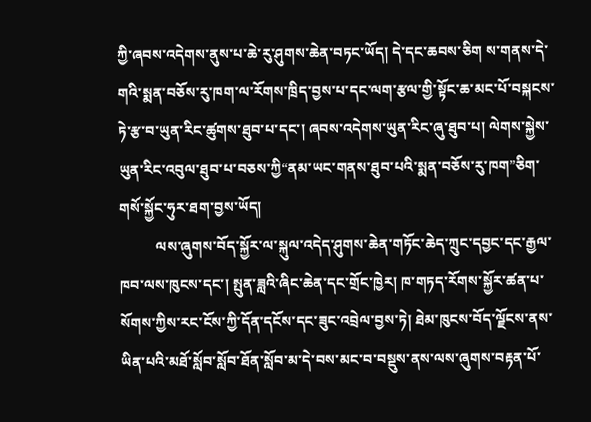ཀྱི་ཞབས་འདེགས་ནུས་པ་ཆེ་རུ་ཤུགས་ཆེན་བཏང་ཡོད། དེ་དང་ཆབས་ཅིག ས་གནས་དེ་གའི་སྨན་བཅོས་རུ་ཁག་ལ་རོགས་ཁྲིད་བྱས་པ་དང་ལག་རྩལ་གྱི་སྟོང་ཆ་མང་པོ་བསྐངས་ཏེ་རྩ་བ་ཡུན་རིང་ཚུགས་ཐུབ་པ་དང་། ཞབས་འདེགས་ཡུན་རིང་ཞུ་ཐུབ་པ། ལེགས་སྐྱེས་ཡུན་རིང་འབུལ་ཐུབ་པ་བཅས་ཀྱི“ནམ་ཡང་གནས་ཐུབ་པའི་སྨན་བཅོས་རུ་ཁག”ཅིག་གསོ་སྐྱོང་ཧུར་ཐག་བྱས་ཡོད།
          ལས་ཞུགས་བོད་སྐྱོར་ལ་སྐུལ་འདེད་ཤུགས་ཆེན་གཏོང་ཆེད་ཀྲུང་དབྱང་དང་རྒྱལ་ཁབ་ལས་ཁུངས་དང་། སྤུན་ཟླའི་ཞིང་ཆེན་དང་གྲོང་ཁྱེར། ཁ་གཏད་རོགས་སྐྱོར་ཚན་པ་སོགས་ཀྱིས་རང་ངོས་ཀྱི་དོན་དངོས་དང་ཟུང་འབྲེལ་བྱས་ཏེ། ཐེམ་ཁུངས་བོད་ལྗོངས་ནས་ཡིན་པའི་མཐོ་སློབ་སློབ་ཐོན་སློབ་མ་དེ་བས་མང་བ་བསྡུས་ནས་ལས་ཞུགས་བརྟན་པོ་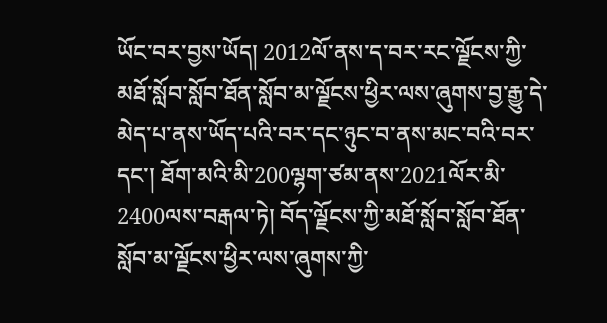ཡོང་བར་བྱས་ཡོད། 2012ལོ་ནས་ད་བར་རང་ལྗོངས་ཀྱི་མཐོ་སློབ་སློབ་ཐོན་སློབ་མ་ལྗོངས་ཕྱིར་ལས་ཞུགས་བྱ་རྒྱུ་དེ་མེད་པ་ནས་ཡོད་པའི་བར་དང་ཉུང་བ་ནས་མང་བའི་བར་དང་། ཐོག་མའི་མི་200ལྷག་ཙམ་ནས་2021ལོར་མི་2400ལས་བརྒལ་ཏེ། བོད་ལྗོངས་ཀྱི་མཐོ་སློབ་སློབ་ཐོན་སློབ་མ་ལྗོངས་ཕྱིར་ལས་ཞུགས་ཀྱི་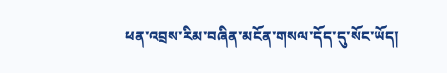ཕན་འབྲས་རིམ་བཞིན་མངོན་གསལ་དོད་དུ་སོང་ཡོད།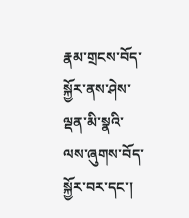རྣམ་གྲངས་བོད་སྐྱོར་ནས་ཤེས་ལྡན་མི་སྣའི་ལས་ཞུགས་བོད་སྐྱོར་བར་དང་།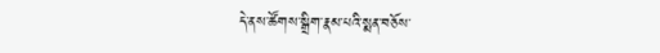དེ་ནས་ཚོགས་སྒྲིག་རྣམ་པའི་སྨན་བཅོས་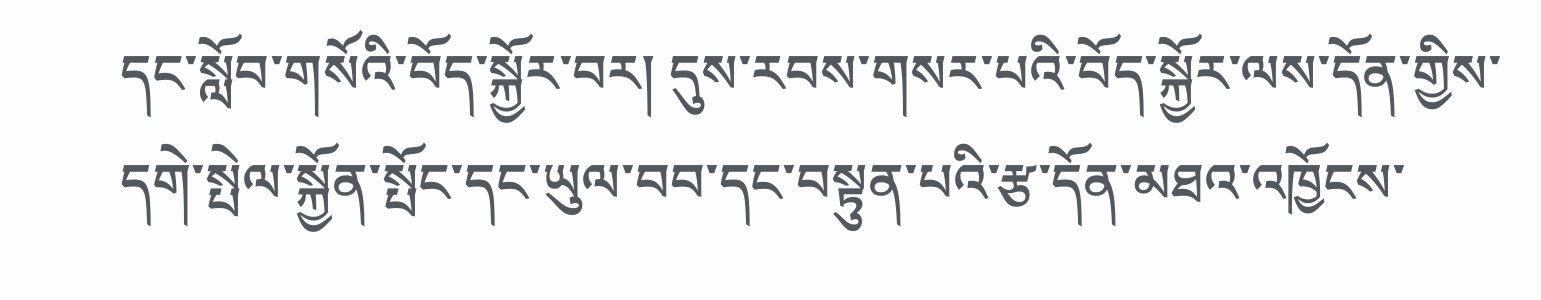དང་སློབ་གསོའི་བོད་སྐྱོར་བར། དུས་རབས་གསར་པའི་བོད་སྐྱོར་ལས་དོན་གྱིས་དགེ་སྤེལ་སྐྱོན་སྤོང་དང་ཡུལ་བབ་དང་བསྟུན་པའི་རྩ་དོན་མཐའ་འཁྱོངས་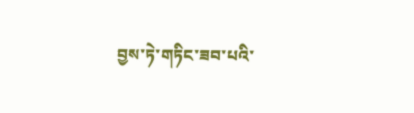བྱས་ཏེ་གཏིང་ཟབ་པའི་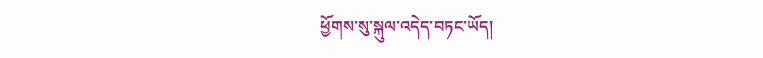ཕྱོགས་སུ་སྐུལ་འདེད་བཏང་ཡོད།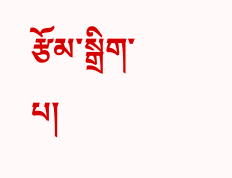རྩོམ་སྒྲིག་པ།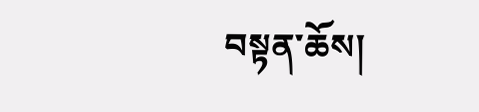བསྟན་ཆོས།